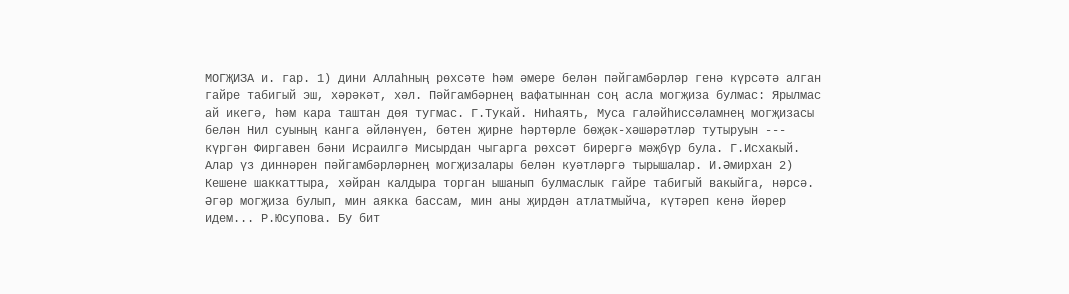МОГҖИЗА и. гар. 1) дини Аллаһның рөхсәте һәм әмере белән пәйгамбәрләр генә күрсәтә алган гайре табигый эш, хәрәкәт, хәл. Пәйгамбәрнең вафатыннан соң асла могҗиза булмас: Ярылмас ай икегә, һәм кара таштан дөя тугмас. Г.Тукай. Ниһаять, Муса галәйһиссәламнең могҗизасы белән Нил суының канга әйләнүен, бөтен җирне һәртөрле бөҗәк-хәшәрәтләр тутыруын --- күргән Фиргавен бәни Исраилгә Мисырдан чыгарга рөхсәт бирергә мәҗбүр була. Г.Исхакый. Алар үз диннәрен пәйгамбәрләрнең могҗизалары белән куәтләргә тырышалар. И.Әмирхан 2) Кешене шаккаттыра, хәйран калдыра торган ышанып булмаслык гайре табигый вакыйга, нәрсә. Әгәр могҗиза булып, мин аякка бассам, мин аны җирдән атлатмыйча, күтәреп кенә йөрер идем... Р.Юсупова. Бу бит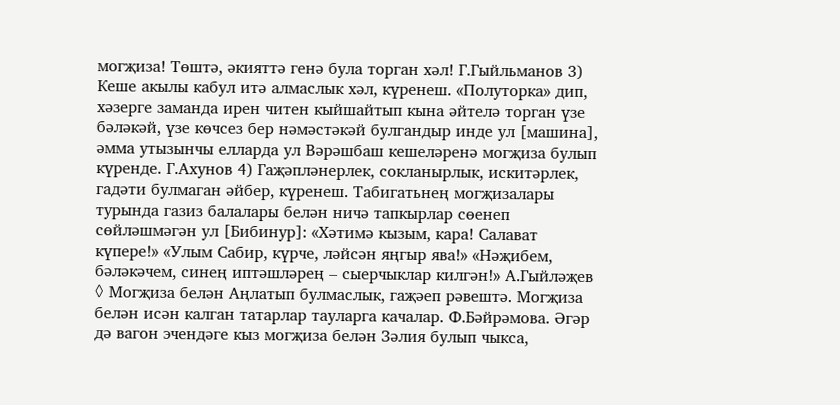могҗиза! Төштә, әкияттә генә була торган хәл! Г.Гыйльманов 3) Кеше акылы кабул итә алмаслык хәл, күренеш. «Полуторка» дип, хәзерге заманда ирен читен кыйшайтып кына әйтелә торган үзе бәләкәй, үзе көчсез бер нәмәстәкәй булгандыр инде ул [машина], әмма утызынчы елларда ул Вәрәшбаш кешеләренә могҗиза булып күренде. Г.Ахунов 4) Гаҗәпләнерлек, сокланырлык, искитәрлек, гадәти булмаган әйбер, күренеш. Табигатьнең могҗизалары турында газиз балалары белән ничә тапкырлар сөенеп сөйләшмәгән ул [Бибинур]: «Хәтимә кызым, кара! Салават күпере!» «Улым Сабир, күрче, ләйсән яңгыр ява!» «Нәҗибем, бәләкәчем, синең иптәшләрең – сыерчыклар килгән!» А.Гыйләҗев ◊ Могҗиза белән Аңлатып булмаслык, гаҗәеп рәвештә. Могҗиза белән исән калган татарлар тауларга качалар. Ф.Бәйрәмова. Әгәр дә вагон эчендәге кыз могҗиза белән Зәлия булып чыкса,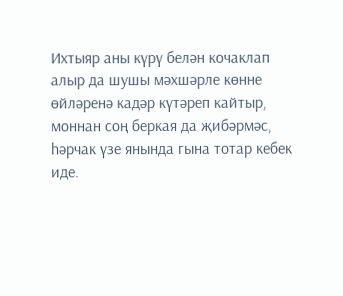Ихтыяр аны күрү белән кочаклап алыр да шушы мәхшәрле көнне өйләренә кадәр күтәреп кайтыр, моннан соң беркая да җибәрмәс, һәрчак үзе янында гына тотар кебек иде.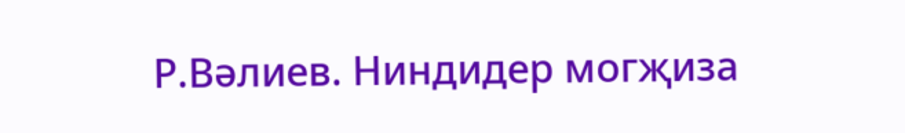Р.Вәлиев. Ниндидер могҗиза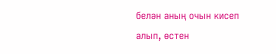белән аның очын кисеп алып, өстен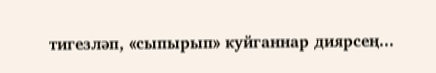тигезләп, «сыпырып» куйганнар диярсең...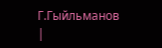Г.Гыйльманов |